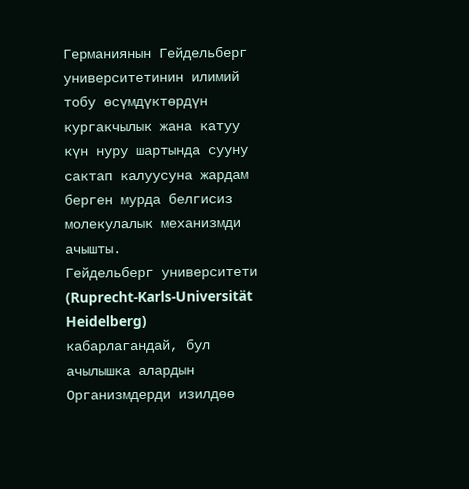Германиянын Гейдельберг университетинин илимий тобу өсүмдүктөрдүн кургакчылык жана катуу күн нуру шартында сууну сактап калуусуна жардам берген мурда белгисиз молекулалык механизмди ачышты.
Гейдельберг университети (Ruprecht-Karls-Universität Heidelberg) кабарлагандай, бул ачылышка алардын Организмдерди изилдөө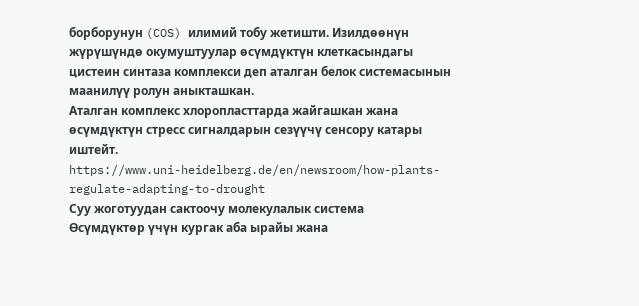борборунун (COS) илимий тобу жетишти. Изилдөөнүн жүрүшүндө окумуштуулар өсүмдүктүн клеткасындагы цистеин синтаза комплекси деп аталган белок системасынын маанилүү ролун аныкташкан.
Аталган комплекс хлоропласттарда жайгашкан жана өсүмдүктүн стресс сигналдарын сезүүчү сенсору катары иштейт.
https://www.uni-heidelberg.de/en/newsroom/how-plants-regulate-adapting-to-drought
Суу жоготуудан сактоочу молекулалык система
Өсүмдүктөр үчүн кургак аба ырайы жана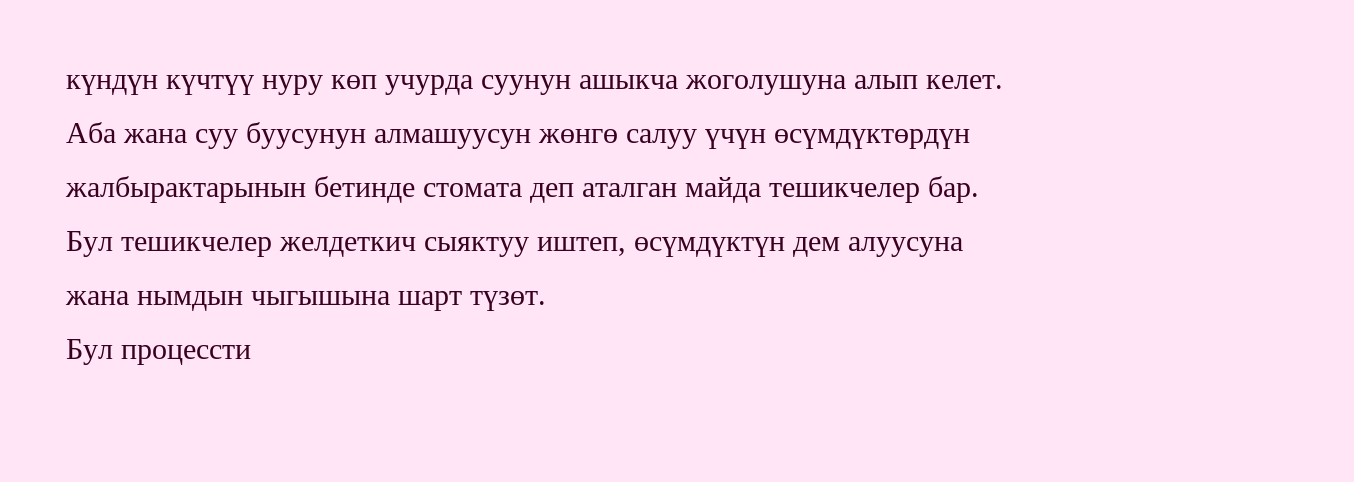күндүн күчтүү нуру көп учурда суунун ашыкча жоголушуна алып келет. Аба жана суу буусунун алмашуусун жөнгө салуу үчүн өсүмдүктөрдүн жалбырактарынын бетинде стомата деп аталган майда тешикчелер бар. Бул тешикчелер желдеткич сыяктуу иштеп, өсүмдүктүн дем алуусуна жана нымдын чыгышына шарт түзөт.
Бул процессти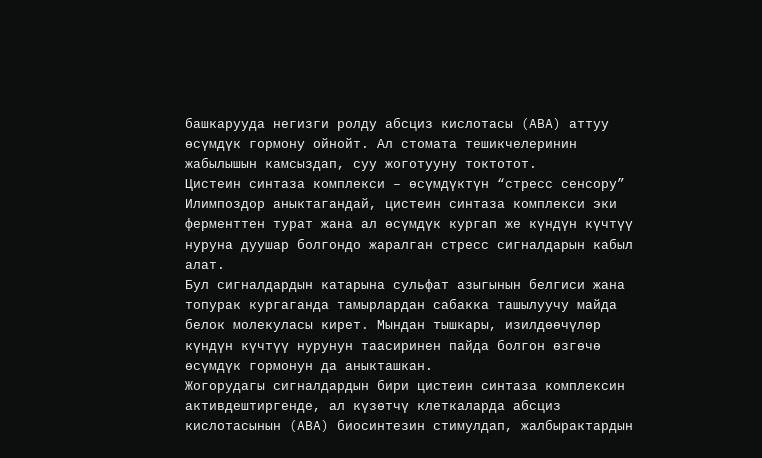башкарууда негизги ролду абсциз кислотасы (ABA) аттуу өсүмдүк гормону ойнойт. Ал стомата тешикчелеринин жабылышын камсыздап, суу жоготууну токтотот.
Цистеин синтаза комплекси – өсүмдүктүн “стресс сенсору”
Илимпоздор аныктагандай, цистеин синтаза комплекси эки ферменттен турат жана ал өсүмдүк кургап же күндүн күчтүү нуруна дуушар болгондо жаралган стресс сигналдарын кабыл алат.
Бул сигналдардын катарына сульфат азыгынын белгиси жана топурак кургаганда тамырлардан сабакка ташылуучу майда белок молекуласы кирет. Мындан тышкары, изилдөөчүлөр күндүн күчтүү нурунун таасиринен пайда болгон өзгөчө өсүмдүк гормонун да аныкташкан.
Жогорудагы сигналдардын бири цистеин синтаза комплексин активдештиргенде, ал күзөтчү клеткаларда абсциз кислотасынын (ABA) биосинтезин стимулдап, жалбырактардын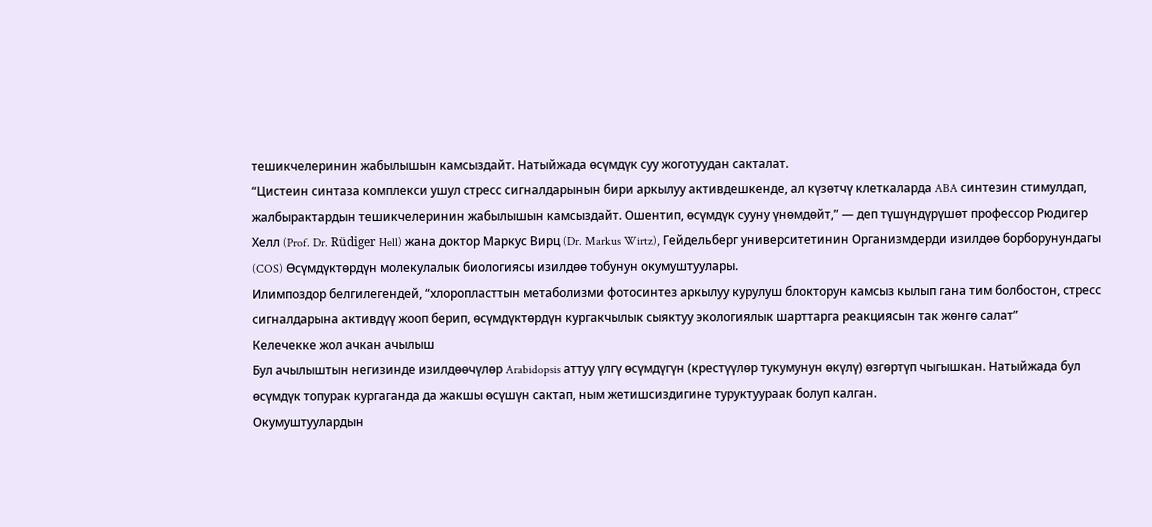тешикчелеринин жабылышын камсыздайт. Натыйжада өсүмдүк суу жоготуудан сакталат.
“Цистеин синтаза комплекси ушул стресс сигналдарынын бири аркылуу активдешкенде, ал күзөтчү клеткаларда ABA синтезин стимулдап, жалбырактардын тешикчелеринин жабылышын камсыздайт. Ошентип, өсүмдүк сууну үнөмдөйт,” — деп түшүндүрүшөт профессор Рюдигер Хелл (Prof. Dr. Rüdiger Hell) жана доктор Маркус Вирц (Dr. Markus Wirtz), Гейдельберг университетинин Организмдерди изилдөө борборунундагы (COS) Өсүмдүктөрдүн молекулалык биологиясы изилдөө тобунун окумуштуулары.
Илимпоздор белгилегендей, “хлоропласттын метаболизми фотосинтез аркылуу курулуш блокторун камсыз кылып гана тим болбостон, стресс сигналдарына активдүү жооп берип, өсүмдүктөрдүн кургакчылык сыяктуу экологиялык шарттарга реакциясын так жөнгө салат”
Келечекке жол ачкан ачылыш
Бул ачылыштын негизинде изилдөөчүлөр Arabidopsis аттуу үлгү өсүмдүгүн (крестүүлөр тукумунун өкүлү) өзгөртүп чыгышкан. Натыйжада бул өсүмдүк топурак кургаганда да жакшы өсүшүн сактап, ным жетишсиздигине туруктуураак болуп калган.
Окумуштуулардын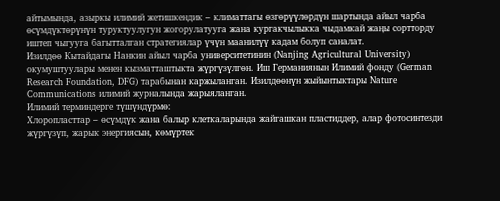айтымында, азыркы илимий жетишкендик – климаттагы өзгөрүүлөрдүн шартында айыл чарба өсүмдүктөрүнүн туруктуулугун жогорулатууга жана кургакчылыкка чыдамкай жаңы сортторду иштеп чыгууга багытталган стратегиялар үчүн маанилүү кадам болуп саналат.
Изилдөө Кытайдагы Нанкин айыл чарба университетинин (Nanjing Agricultural University) окумуштуулары менен кызматташтыкта жүргүзүлгөн. Иш Германиянын Илимий фонду (German Research Foundation, DFG) тарабынан каржыланган. Изилдөөнүн жыйынтыктары Nature Communications илимий журналында жарыяланган.
Илимий терминдерге түшүндүрмө:
Хлоропласттар – өсүмдүк жана балыр клеткаларында жайгашкан пластиддер, алар фотосинтезди жүргүзүп, жарык энергиясын, көмүртек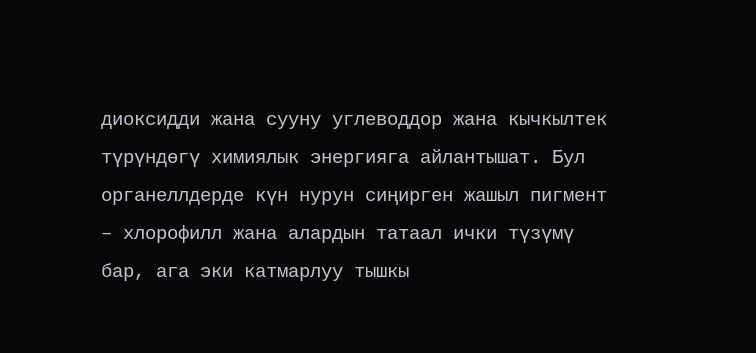диоксидди жана сууну углеводдор жана кычкылтек түрүндөгү химиялык энергияга айлантышат. Бул органеллдерде күн нурун сиңирген жашыл пигмент – хлорофилл жана алардын татаал ички түзүмү бар, ага эки катмарлуу тышкы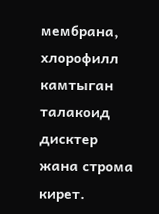мембрана, хлорофилл камтыган талакоид дисктер жана строма кирет.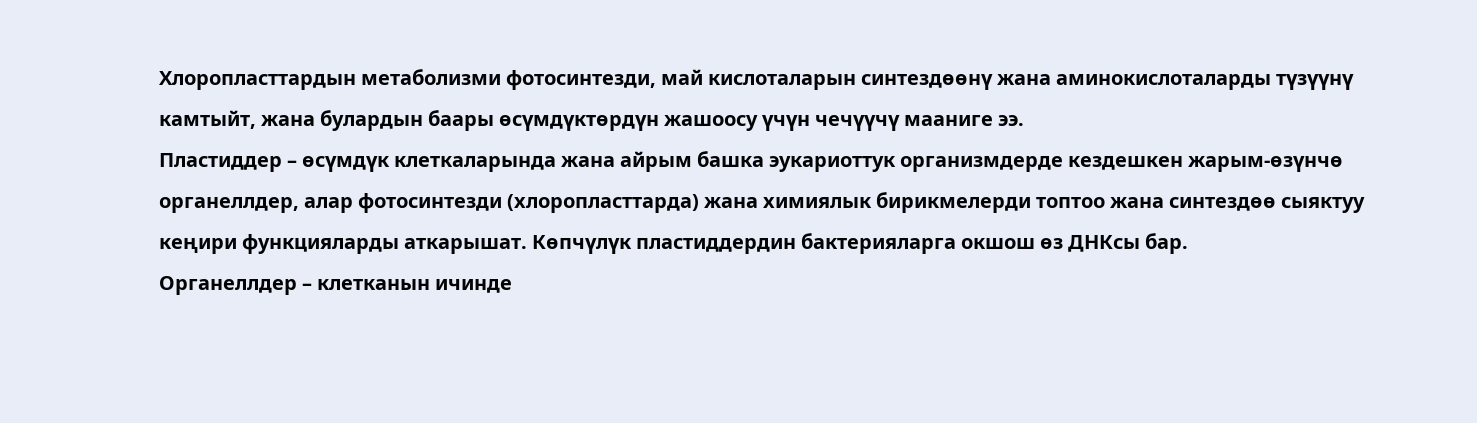Хлоропласттардын метаболизми фотосинтезди, май кислоталарын синтездөөнү жана аминокислоталарды түзүүнү камтыйт, жана булардын баары өсүмдүктөрдүн жашоосу үчүн чечүүчү мааниге ээ.
Пластиддер – өсүмдүк клеткаларында жана айрым башка эукариоттук организмдерде кездешкен жарым-өзүнчө органеллдер, алар фотосинтезди (хлоропласттарда) жана химиялык бирикмелерди топтоо жана синтездөө сыяктуу кеңири функцияларды аткарышат. Көпчүлүк пластиддердин бактерияларга окшош өз ДНКсы бар.
Органеллдер – клетканын ичинде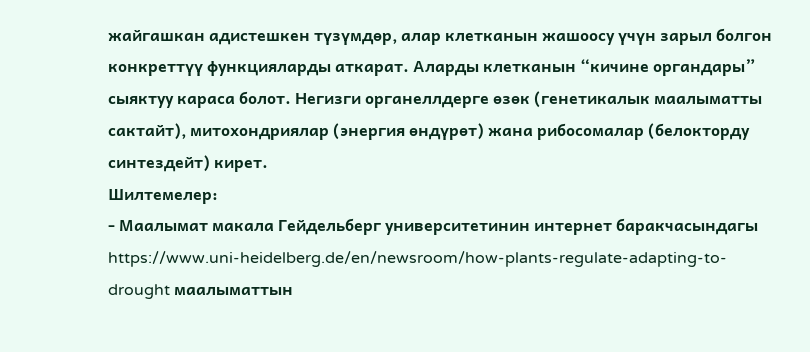жайгашкан адистешкен түзүмдөр, алар клетканын жашоосу үчүн зарыл болгон конкреттүү функцияларды аткарат. Аларды клетканын “кичине органдары” сыяктуу караса болот. Негизги органеллдерге өзөк (генетикалык маалыматты сактайт), митохондриялар (энергия өндүрөт) жана рибосомалар (белокторду синтездейт) кирет.
Шилтемелер:
- Маалымат макала Гейдельберг университетинин интернет баракчасындагы https://www.uni-heidelberg.de/en/newsroom/how-plants-regulate-adapting-to-drought маалыматтын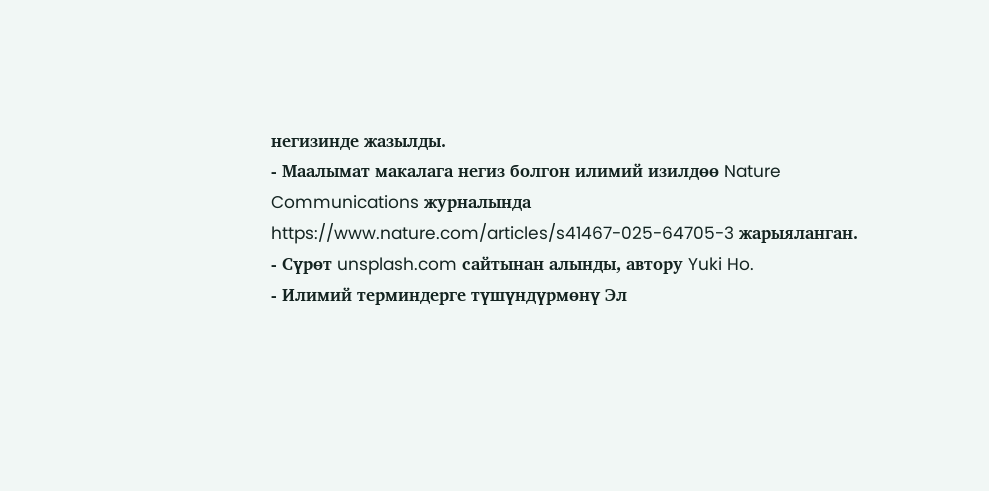негизинде жазылды.
- Маалымат макалага негиз болгон илимий изилдөө Nature Communications журналында https://www.nature.com/articles/s41467-025-64705-3 жарыяланган.
- Сүрөт unsplash.com сайтынан алынды, автору Yuki Ho.
- Илимий терминдерге түшүндүрмөнү Эл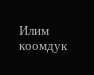Илим коомдук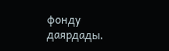фонду даярдады.